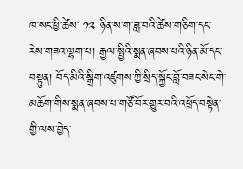ཁ་སང་ཕྱི་ཚེས་ ༡༢ ཉིན་ས་ག་ཟླ་བའི་ཚེས་གཅིག་དང་རེས་གཟའ་ལྷག་པ། རྒྱལ་སྤྱིའི་སྨན་ཞབས་པའི་ཉིན་མོ་དང་བསྟུན། བོད་མིའི་སྒྲིག་འཛུགས་ཀྱི་སྲིད་སྐྱོང་བློ་བཟང་སེང་གེ་མཆོག་གིས་སྨན་ཞབས་པ་གཙོ་བོར་གྱུར་བའི་འཕྲོད་བསྟེན་གྱི་ལས་བྱེད་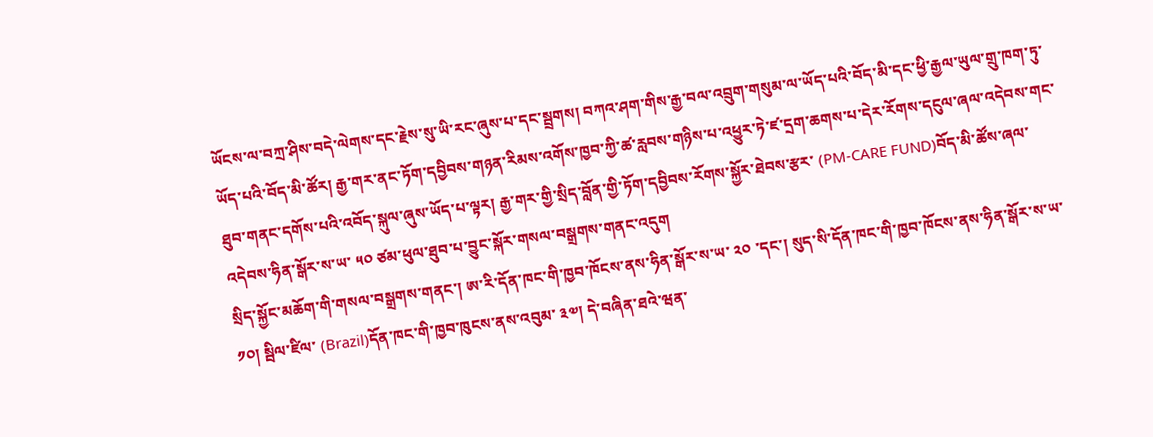ཡོངས་ལ་བཀྲ་ཤིས་བདེ་ལེགས་དང་རྗེས་སུ་ཡི་རང་ཞུས་པ་དང་སྦྲགས། བཀའ་ཤག་གིས་རྒྱ་བལ་འབྲུག་གསུམ་ལ་ཡོད་པའི་བོད་མི་དང་ཕྱི་རྒྱལ་ཡུལ་གྲུ་ཁག་ཏུ་ཡོད་པའི་བོད་མི་ཚོར། རྒྱ་གར་ནང་ཏོག་དབྱིབས་གཉན་རིམས་འགོས་ཁྱབ་ཀྱི་ཚ་རླབས་གཉིས་པ་འཕྱུར་ཏེ་ཛ་དྲག་ཆགས་པ་དེར་རོགས་དངུལ་ཞལ་འདེབས་གང་ཐུབ་གནང་དགོས་པའི་འབོད་སྐུལ་ཞུས་ཡོད་པ་ལྟར། རྒྱ་གར་གྱི་སྲིད་བློན་གྱི་ཏོག་དབྱིབས་རོགས་སྐྱོར་ཐེབས་རྩར་ (PM-CARE FUND)བོད་མི་ཚོས་ཞལ་འདེབས་ཧིན་སྒོར་ས་ཡ་ ༥༠ ཙམ་ཕུལ་ཐུབ་པ་བྱུང་སྐོར་གསལ་བསྒྲགས་གནང་འདུག
སྲིད་སྐྱོང་མཆོག་གི་གསལ་བསྒྲགས་གནང་། ཨ་རི་དོན་ཁང་གི་ཁྱབ་ཁོངས་ནས་ཧིན་སྒོར་ས་ཡ་ ༢༠ ་དང་། སུད་སི་དོན་ཁང་གི་ཁྱབ་ཁོངས་ནས་ཧིན་སྒོར་ས་ཡ་ ༡༠། སྦིལ་ཛིལ་ (Brazil)དོན་ཁང་གི་ཁྱབ་ཁུངས་ནས་འབུམ་ ༣༧། དེ་བཞིན་ཐའེ་ཝན་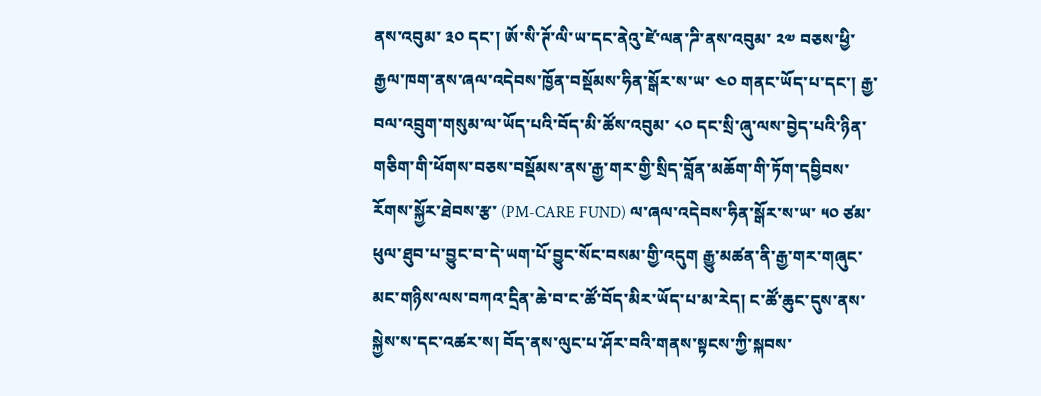ནས་འབུམ་ ༣༠ དང་། ཨོ་སི་ཊོ་ལི་ཡ་དང་ནེའུ་ཛེ་ལན་ཌི་ནས་འབུམ་ ༢༧ བཅས་ཕྱི་རྒྱལ་ཁག་ནས་ཞལ་འདེབས་ཁྱོན་བསྡོམས་ཧིན་སྒོར་ས་ཡ་ ༤༠ གནང་ཡོད་པ་དང་། རྒྱ་བལ་འབྲུག་གསུམ་ལ་ཡོད་པའི་བོད་མི་ཚོས་འབུམ་ ༨༠ དང་སྲི་ཞུ་ལས་བྱེད་པའི་ཉིན་གཅིག་གི་ཕོགས་བཅས་བསྡོམས་ནས་རྒྱ་གར་གྱི་སྲིད་བློན་མཆོག་གི་ཏོག་དབྱིབས་རོགས་སྐྱོར་ཐེབས་རྩ་ (PM-CARE FUND) ལ་ཞལ་འདེབས་ཧིན་སྒོར་ས་ཡ་ ༥༠ ཙམ་ཕུལ་ཐུབ་པ་བྱུང་བ་དེ་ཡག་པོ་བྱུང་སོང་བསམ་གྱི་འདུག རྒྱུ་མཚན་ནི་རྒྱ་གར་གཞུང་མང་གཉིས་ལས་བཀའ་དྲིན་ཆེ་བ་ང་ཚོ་བོད་མིར་ཡོད་པ་མ་རེད། ང་ཚོ་ཆུང་དུས་ནས་སྐྱེས་ས་དང་འཚར་ས། བོད་ནས་ལུང་པ་ཤོར་བའི་གནས་སྟངས་ཀྱི་སྐབས་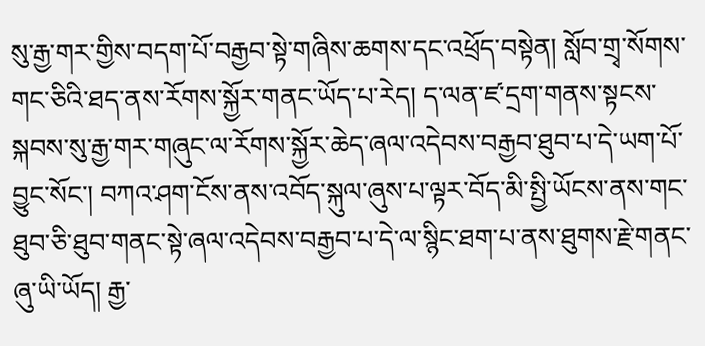སུ་རྒྱ་གར་གྱིས་བདག་པོ་བརྒྱབ་སྟེ་གཞིས་ཆགས་དང་འཕྲོད་བསྟེན། སློབ་གྲྭ་སོགས་གང་ཅིའི་ཐད་ནས་རོགས་སྐྱོར་གནང་ཡོད་པ་རེད། ད་ལན་ཛ་དྲག་གནས་སྟངས་སྐབས་སུ་རྒྱ་གར་གཞུང་ལ་རོགས་སྐྱོར་ཆེད་ཞལ་འདེབས་བརྒྱབ་ཐུབ་པ་དེ་ཡག་པོ་བྱུང་སོང་། བཀའ་ཤག་ངོས་ནས་འབོད་སྐུལ་ཞུས་པ་ལྟར་བོད་མི་སྤྱི་ཡོངས་ནས་གང་ཐུབ་ཅི་ཐུབ་གནང་སྟེ་ཞལ་འདེབས་བརྒྱབ་པ་དེ་ལ་སྙིང་ཐག་པ་ནས་ཐུགས་རྗེ་གནང་ཞུ་ཡི་ཡོད། རྒྱ་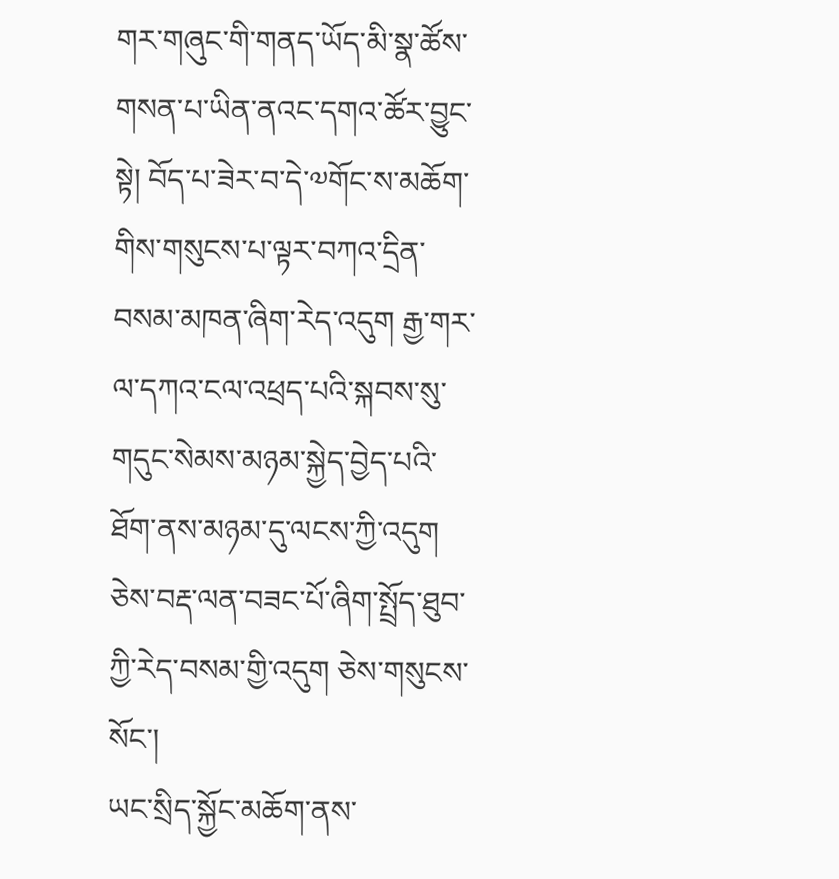གར་གཞུང་གི་གནད་ཡོད་མི་སྣ་ཚོས་གསན་པ་ཡིན་ནའང་དགའ་ཚོར་བྱུང་སྟེ། བོད་པ་ཟེར་བ་དེ་༧གོང་ས་མཆོག་གིས་གསུངས་པ་ལྟར་བཀའ་དྲིན་བསམ་མཁན་ཞིག་རེད་འདུག རྒྱ་གར་ལ་དཀའ་ངལ་འཕྲད་པའི་སྐབས་སུ་གདུང་སེམས་མཉམ་སྐྱེད་བྱེད་པའི་ཐོག་ནས་མཉམ་དུ་ལངས་ཀྱི་འདུག ཅེས་བརྡ་ལན་བཟང་པོ་ཞིག་སྤྲོད་ཐུབ་ཀྱི་རེད་བསམ་གྱི་འདུག ཅེས་གསུངས་སོང་།
ཡང་སྲིད་སྐྱོང་མཆོག་ནས་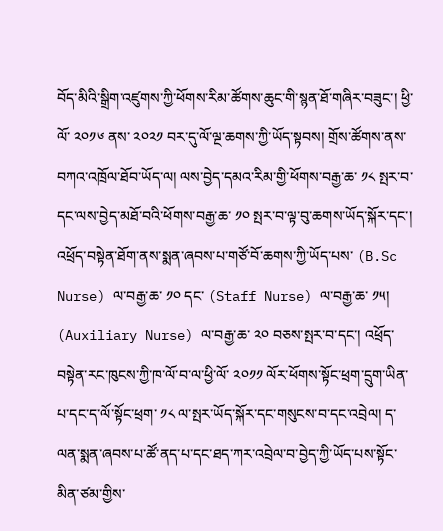བོད་མིའི་སྒྲིག་འཛུགས་ཀྱི་ཕོགས་རིམ་ཚོགས་ཆུང་གི་སྙན་ཐོ་གཞིར་བཟུང་། ཕྱི་ལོ་ ༢༠༡༦ ནས་ ༢༠༢༡ བར་དུ་ལོ་ལྔ་ཆགས་ཀྱི་ཡོད་སྟབས། གྲོས་ཚོགས་ནས་བཀའ་འཁྲོལ་ཐོབ་ཡོད་ལ། ལས་བྱེད་དམའ་རིམ་གྱི་ཕོགས་བརྒྱ་ཆ་ ༡༨ སྤར་བ་དང་ལས་བྱེད་མཐོ་བའི་ཕོགས་བརྒྱ་ཆ་ ༡༠ སྤར་བ་ལྟ་བུ་ཆགས་ཡོད་སྐོར་དང་། འཕྲོད་བསྟེན་ཐོག་ནས་སྨན་ཞབས་པ་གཙོ་བོ་ཆགས་ཀྱི་ཡོད་པས་ (B.Sc Nurse) ལ་བརྒྱ་ཆ་ ༡༠ དང་ (Staff Nurse) ལ་བརྒྱ་ཆ་ ༡༥། (Auxiliary Nurse) ལ་བརྒྱ་ཆ་ ༢༠ བཅས་སྤར་བ་དང་། འཕྲོད་བསྟེན་རང་ཁུངས་ཀྱི་ཁ་ལོ་བ་ལ་ཕྱི་ལོ་ ༢༠༡༡ ལོར་ཕོགས་སྟོང་ཕྲག་དྲུག་ཡིན་པ་དང་ད་ལོ་སྟོང་ཕྲག་ ༡༨ ལ་སྤར་ཡོད་སྐོར་དང་གསུངས་བ་དང་འབྲེལ། ད་ལན་སྨན་ཞབས་པ་ཚོ་ནད་པ་དང་ཐད་ཀར་འབྲེལ་བ་བྱེད་ཀྱི་ཡོད་པས་སྟོང་མིན་ཙམ་གྱིས་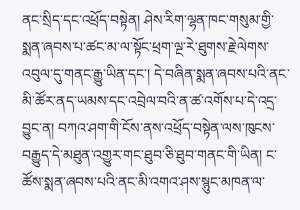ནང་སྲིད་དང་འཕྲོད་བསྟེན། ཤེས་རིག་ལྷན་ཁང་གསུམ་གྱི་སྨན་ཞབས་པ་ཚང་མ་ལ་སྟོང་ཕྲག་ལྔ་རེ་ཐུགས་རྗེ་ལེགས་འབུལ་དུ་གནང་རྒྱུ་ཡིན་དང་། དེ་བཞིན་སྨན་ཞབས་པའི་ནང་མི་ཚོར་ནད་ཡམས་དང་འབྲེལ་བའི་ན་ཚ་འགོས་པ་དེ་འདྲ་བྱུང་ན། བཀའ་ཤག་གི་ངོས་ནས་འཕྲོད་བསྟེན་ལས་ཁུངས་བརྒྱུད་དེ་མཐུན་འགྱུར་གང་ཐུབ་ཅི་ཐུབ་གནང་གི་ཡིན། ང་ཚོས་སྨན་ཞབས་པའི་ནང་མི་འགའ་ཤས་སྙུང་མཁན་ལ་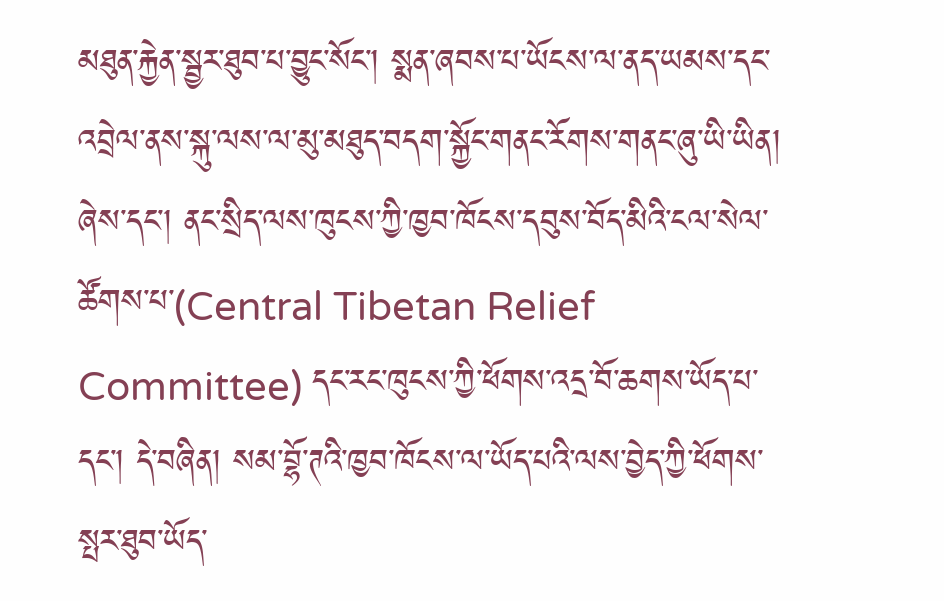མཐུན་རྐྱེན་སྦྱར་ཐུབ་པ་བྱུང་སོང་། སྨན་ཞབས་པ་ཡོངས་ལ་ནད་ཡམས་དང་འབྲེལ་ནས་སྐུ་ལས་ལ་མུ་མཐུད་བདག་སྐྱོང་གནང་རོགས་གནང་ཞུ་ཡི་ཡིན། ཞེས་དང་། ནང་སྲིད་ལས་ཁུངས་ཀྱི་ཁྱབ་ཁོངས་དབུས་བོད་མིའི་ངལ་སེལ་ཚོགས་པ་(Central Tibetan Relief Committee) དང་རང་ཁུངས་ཀྱི་ཕོགས་འདྲ་བོ་ཆགས་ཡོད་པ་དང་། དེ་བཞིན། སམ་བྷོ་ཊའི་ཁྱབ་ཁོངས་ལ་ཡོད་པའི་ལས་བྱེད་ཀྱི་ཕོགས་སྤར་ཐུབ་ཡོད་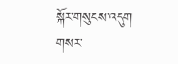སྐོར་གསུངས་འདུག
གསར་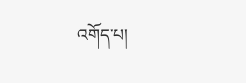འགོད་པ།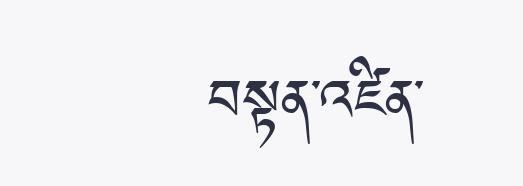བསྟན་འཛིན་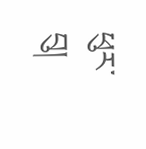ཕུར་བུ།